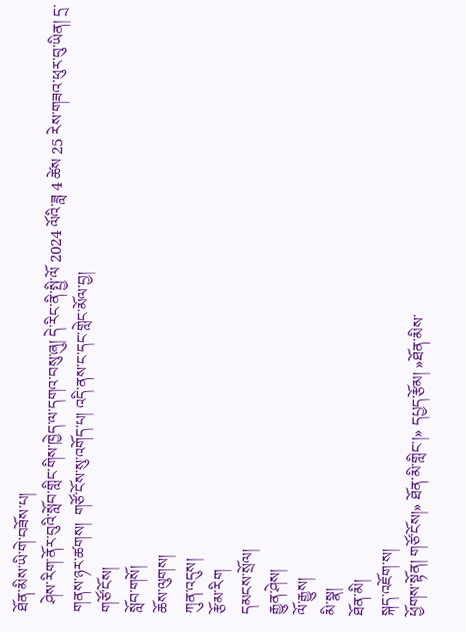ཐོན་མིས་ཡི་གེ་བཟོས་པ།
  ཤེས་རིག་ནོར་བུའི་སློབ་གླིང་གིས་ཁྱེད་ལ་དགའ་བསུ་ཞུ། དེ་རིང་ནི་སྤྱི་ལོ 2024 ལོའི་ཟླ 4 ཚེས 25 རེས་གཟའ་ཕུར་བུ་ཡིན། དྲ་གནས་ཉར་ཚགས།  གཙོ་ངོས་སུ་འགོད་པ། འདི་ནས་ང་དང་གླེང་མོལ་བྱ།
གཙོ་ངོས།
སློབ་གསོ།
ཆོས་ལུགས།
ཀུན་འདུས།
རྩོམ་རིག
དམངས་སྲོལ།
རྒྱུན་ཤེས།
ལོ་རྒྱུས།
མི་སྣ།
ཐོན་མི།
སྐད་འཇོག་ས།
ཕྱོགས་སྟོན། གཙོ་ངོས།» ཐོན་མི་གླིང་།» དཔྱད་རྩོམ། »ཐོན་མིས་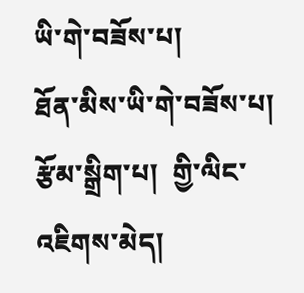ཡི་གེ་བཟོས་པ།
ཐོན་མིས་ཡི་གེ་བཟོས་པ།
རྩོམ་སྒྲིག་པ།  གྱི་ལིང་འཇིགས་མེད།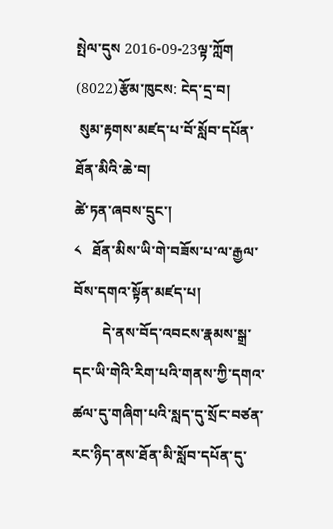སྤེལ་དུས 2016-09-23ལྟ་ཀློག (8022)རྩོམ་ཁུངས: ངེད་དྲ་བ།
 སུམ་རྟགས་མཛད་པ་བོ་སློབ་དཔོན་ཐོན་མིའི་ཆེ་བ།
ཚེ་ཏན་ཞབས་དྲུང་།
༨   ཐོན་མིས་ཡི་གེ་བཟོས་པ་ལ་རྒྱལ་བོས་དགའ་སྟོན་མཛད་པ།
        དེ་ནས་བོད་འབངས་རྣམས་སྒྲ་དང་ཡི་གེའི་རིག་པའི་གནས་ཀྱི་དགའ་ཚལ་དུ་གཞིག་པའི་སླད་དུ་སྲོང་བཙན་རང་ཉིད་ནས་ཐོན་མི་སློབ་དཔོན་དུ་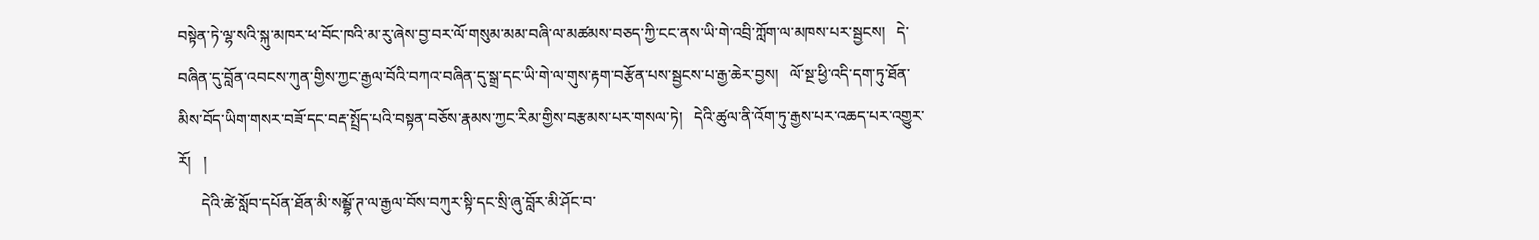བསྟེན་ཏེ་ལྷ་སའི་སྐུ་མཁར་ཕ་བོང་ཁའི་མ་རུ་ཞེས་བྱ་བར་ལོ་གསུམ་མམ་བཞི་ལ་མཚམས་བཅད་ཀྱི་ངང་ནས་ཡི་གེ་འབྲི་ཀློག་ལ་མཁས་པར་སྦྱངས།   དེ་བཞིན་དུ་བློན་འབངས་ཀུན་གྱིས་ཀྱང་རྒྱལ་བོའི་བཀའ་བཞིན་དུ་སྒྲ་དང་ཡི་གེ་ལ་གུས་རྟག་བརྩོན་པས་སྦྱངས་པ་རྒྱ་ཆེར་བྱས།   ལོ་སྔ་ཕྱི་འདི་དག་ཏུ་ཐོན་མིས་བོད་ཡིག་གསར་བཟོ་དང་བརྡ་སྤྲོད་པའི་བསྟན་བཅོས་རྣམས་ཀྱང་རིམ་གྱིས་བརྩམས་པར་གསལ་ཏེ།   དེའི་ཚུལ་ནི་འོག་ཏུ་རྒྱས་པར་འཆད་པར་འགྱུར་རོ།   །
      དེའི་ཚེ་སློབ་དཔོན་ཐོན་མི་སམྦྷོ་ཊ་ལ་རྒྱལ་བོས་བཀུར་སྟི་དང་སྲི་ཞུ་བློར་མི་ཤོང་བ་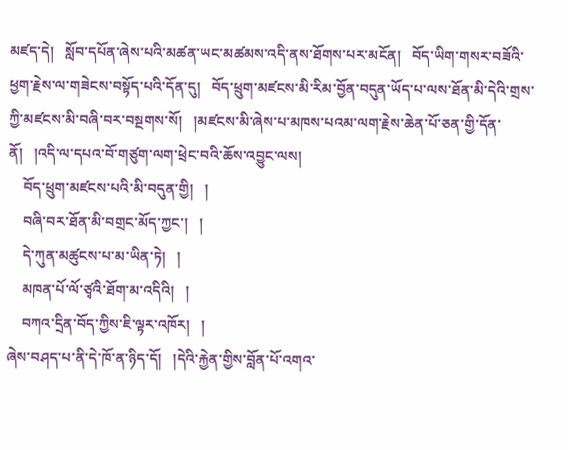མཛད་དེ།   སློབ་དཔོན་ཞེས་པའི་མཚན་ཡང་མཚམས་འདི་ནས་ཐོགས་པར་མངོན།   བོད་ཡིག་གསར་བཟོའི་ཕྱག་རྗེས་ལ་གཟེངས་བསྟོད་པའི་དོན་དུ།   བོད་ཕྲུག་མཛངས་མི་རིམ་བྱོན་བདུན་ཡོད་པ་ལས་ཐོན་མི་དེའི་གྲས་ཀྱི་མཛངས་མི་བཞི་བར་བསྔགས་སོ།   །མཛངས་མི་ཞེས་པ་མཁས་པའམ་ལག་རྗེས་ཆེན་པོ་ཅན་གྱི་དོན་ནོ།   །འདི་ལ་དཔའ་བོ་གཙུག་ལག་ཕྲེང་བའི་ཆོས་འབྱུང་ལས།
    བོད་ཕྲུག་མཛངས་པའི་མི་བདུན་གྱི།   །
    བཞི་བར་ཐོན་མི་བགྲང་མོད་ཀྱང་།   །
    དེ་ཀུན་མཚུངས་པ་མ་ཡིན་ཏེ།   །
    མཁན་པོ་ལོ་ཙྭའི་ཐོག་མ་འདིའི།   །
    བཀའ་དྲིན་བོད་ཀྱིས་ཇི་ལྟར་འཁོར།   །
ཞེས་བཤད་པ་ནི་དེ་ཁོ་ན་ཉིད་དོ།   །དེའི་རྐྱེན་གྱིས་བློན་པོ་འགའ་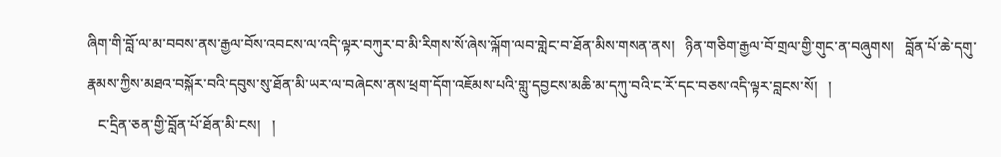ཞིག་གི་བློ་ལ་མ་བབས་ནས་རྒྱལ་བོས་འབངས་ལ་འདི་ལྟར་བཀུར་བ་མི་རིགས་སོ་ཞེས་ལྐོག་ལབ་གླེང་བ་ཐོན་མིས་གསན་ནས།   ཉིན་གཅིག་རྒྱལ་བོ་གྲལ་གྱི་གུང་ན་བཞུགས།   བློན་པོ་ཆེ་དགུ་རྣམས་ཀྱིས་མཐའ་བསྐོར་བའི་དབུས་སུ་ཐོན་མི་ཡར་ལ་བཞེངས་ནས་ཕྲག་དོག་འཇོམས་པའི་གླུ་དབྱངས་མཆི་མ་དཀུ་བའི་ང་རོ་དང་བཅས་འདི་ལྟར་བླངས་སོ།   །
   ང་དྲིན་ཅན་གྱི་བློན་པོ་ཐོན་མི་ངས།   །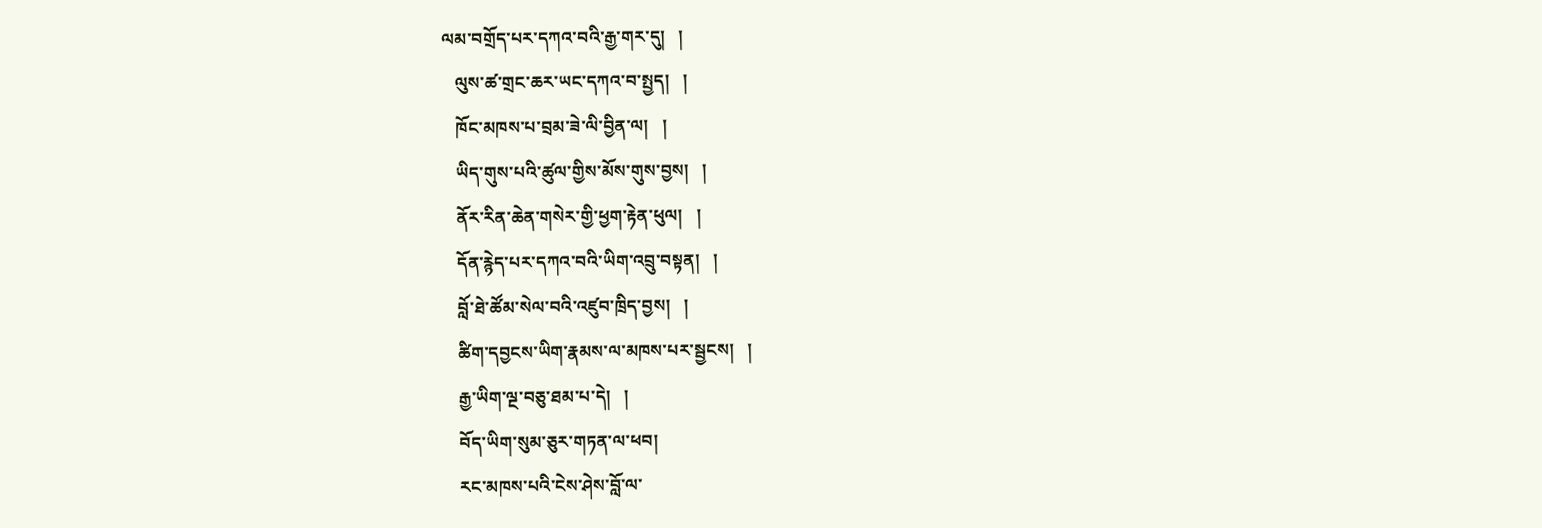ལམ་བགྲོད་པར་དཀའ་བའི་རྒྱ་གར་དུ།   །
   ལུས་ཚ་གྲང་ཆར་ཡང་དཀའ་བ་སྤྱད།   །
   ཁོང་མཁས་པ་བྲམ་ཟེ་ལི་བྱིན་ལ།   །
   ཡིད་གུས་པའི་ཚུལ་གྱིས་མོས་གུས་བྱས།   །
   ནོར་རིན་ཆེན་གསེར་གྱི་ཕྱག་རྟེན་ཕུལ།   །
   དོན་རྙེད་པར་དཀའ་བའི་ཡིག་འབྲུ་བསྟན།   །
   བློ་ཐེ་ཚོམ་སེལ་བའི་འཛུབ་ཁྲིད་བྱས།   །
   ཚིག་དབྱངས་ཡིག་རྣམས་ལ་མཁས་པར་སྦྱངས།   །
   རྒྱ་ཡིག་ལྔ་བཅུ་ཐམ་པ་དེ།   །
   བོད་ཡིག་སུམ་ཅུར་གཏན་ལ་ཕབ།
   རང་མཁས་པའི་ངེས་ཤེས་བློ་ལ་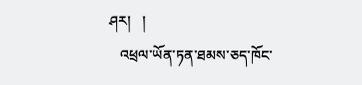ཤར།   །
   འཕྲལ་ཡོན་ཏན་ཐམས་ཅད་ཁོང་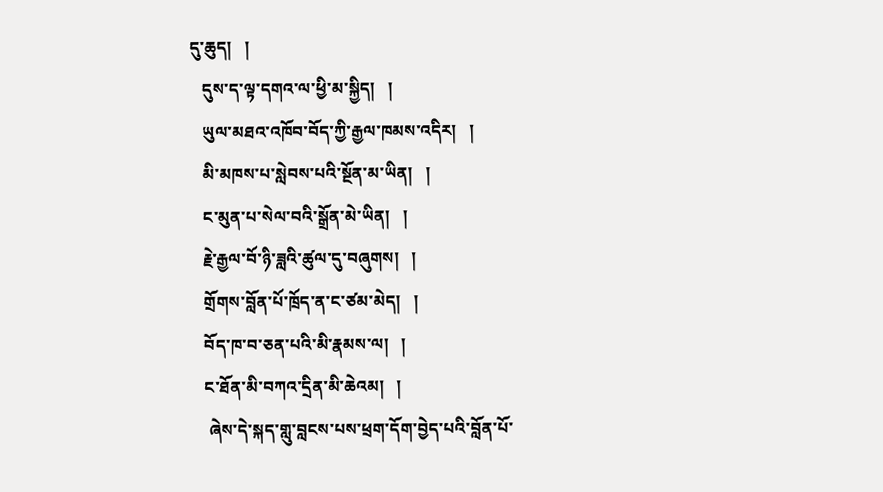དུ་ཆུད།   །
   དུས་ད་ལྟ་དགའ་ལ་ཕྱི་མ་སྐྱིད།   །
   ཡུལ་མཐའ་འཁོབ་བོད་ཀྱི་རྒྱལ་ཁམས་འདིར།   །
   མི་མཁས་པ་སླེབས་པའི་སྔོན་མ་ཡིན།   །
   ང་མུན་པ་སེལ་བའི་སྒྲོན་མེ་ཡིན།   །
   རྗེ་རྒྱལ་བོ་ཉི་ཟླའི་ཚུལ་དུ་བཞུགས།   །
   གྲོགས་བློན་པོ་ཁྲོད་ན་ང་ཙམ་མེད།   །
   བོད་ཁ་བ་ཅན་པའི་མི་རྣམས་ལ།   །
   ང་ཐོན་མི་བཀའ་དྲིན་མི་ཆེའམ།   །
    ཞེས་དེ་སྐད་གླུ་བླངས་པས་ཕྲག་དོག་བྱེད་པའི་བློན་པོ་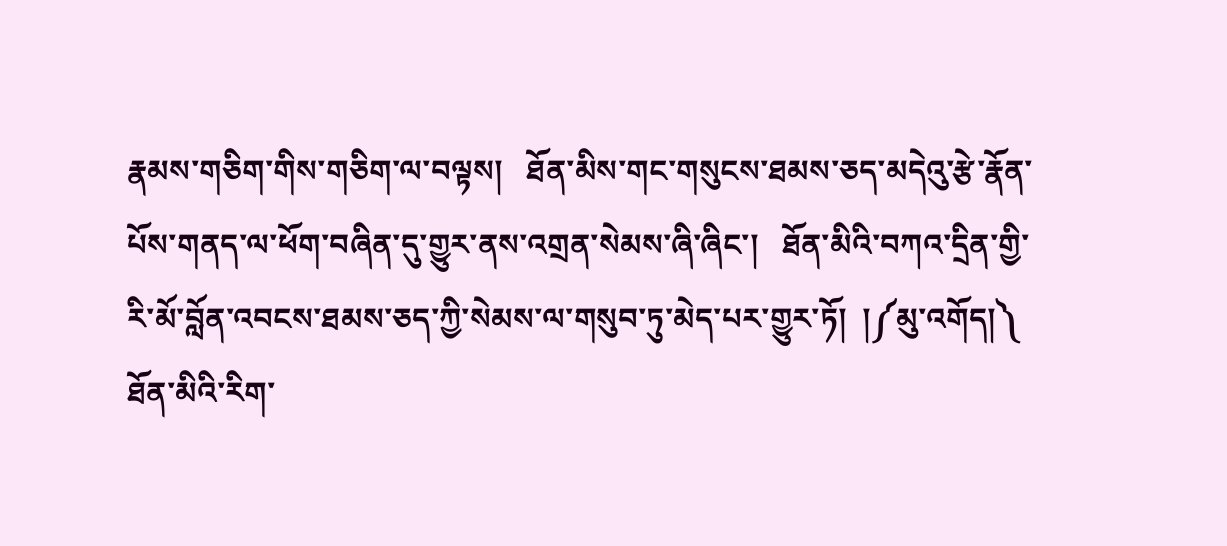རྣམས་གཅིག་གིས་གཅིག་ལ་བལྟས།   ཐོན་མིས་གང་གསུངས་ཐམས་ཅད་མདེའུ་རྩེ་རྣོན་པོས་གནད་ལ་ཕོག་བཞིན་དུ་གྱུར་ནས་འགྲན་སེམས་ཞི་ཞིང་།   ཐོན་མིའི་བཀའ་དྲིན་གྱི་རི་མོ་བློན་འབངས་ཐམས་ཅད་ཀྱི་སེམས་ལ་གསུབ་ཏུ་མེད་པར་གྱུར་ཏོ།  །༼མུ་འགོད།༽
ཐོན་མིའི་རིག་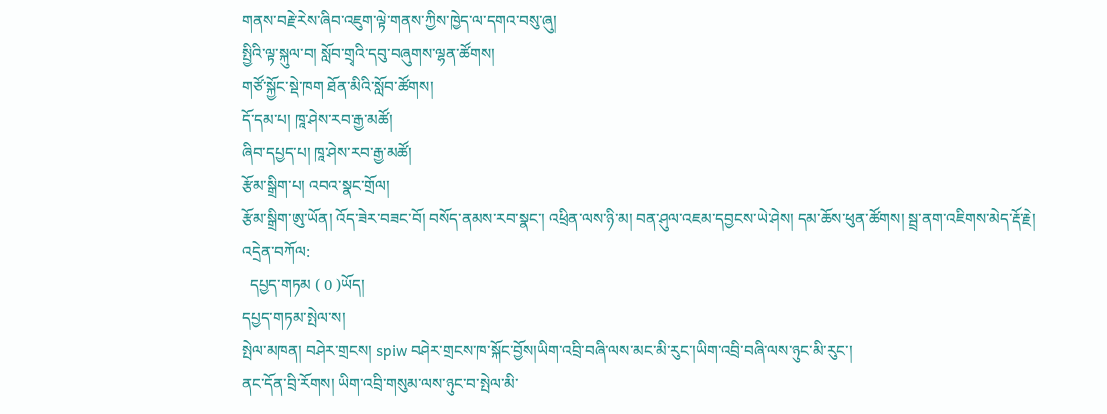གནས་བརྗེ་རེས་ཞིབ་འཇུག་ལྟེ་གནས་ཀྱིས་ཁྱེད་ལ་དགའ་བསུ་ཞུ།
སྤྱིའི་ལྟ་སྐུལ་བ། སློབ་གྲྭའི་དབུ་བཞུགས་ལྷན་ཚོགས།
གཙོ་སྐྱོང་སྡེ་ཁག ཐོན་མིའི་སློབ་ཚོགས།
དོ་དམ་པ། ཁཱ་ཤེས་རབ་རྒྱ་མཚོ།
ཞིབ་དཔྱད་པ། ཁཱ་ཤེས་རབ་རྒྱ་མཚོ།
རྩོམ་སྒྲིག་པ། འབའ་སྣང་གྲོལ།
རྩོམ་སྒྲིག་ཨུ་ཡོན། འོད་ཟེར་བཟང་བོ། བསོད་ནམས་རབ་སྣང་། འཕྲིན་ལས་ཉི་མ། བན་ཤུལ་འཇམ་དབྱངས་ཡེ་ཤེས། དམ་ཆོས་ཕུན་ཚོགས། སྦྲ་ནག་འཇིགས་མེད་རྡོ་རྗེ།
འདྲེན་བཀོལ:
  དཔྱད་གཏམ ( 0 )ཡོད།
དཔྱད་གཏམ་སྤེལ་ས།
སྤེལ་མཁན། བཤེར་གྲངས། spiw བཤེར་གྲངས་ཁ་སྐོང་བྱོས།ཡིག་འབྲི་བཞི་ལས་མང་མི་རུང་།ཡིག་འབྲི་བཞི་ལས་ཉུང་མི་རུང་།
ནང་དོན་བྲི་རོགས། ཡིག་འབྲི་གསུམ་ལས་ཉུང་བ་སྤེལ་མི་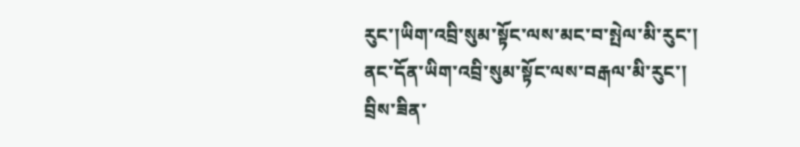རུང་།ཡིག་འབྲི་སུམ་སྟོང་ལས་མང་བ་སྤེལ་མི་རུང་།
ནང་དོན་ཡིག་འབྲི་སུམ་སྟོང་ལས་བརྒལ་མི་རུང་། བྲིས་ཟིན་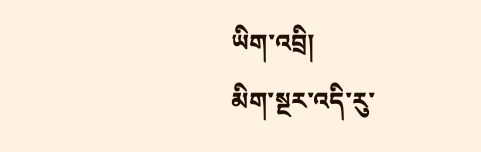ཡིག་འབྲི།
མིག་སྔར་འདི་རུ་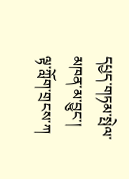དཔྱད་གཏམ་སྤེལ་མཁན་མ་བྱུང་།
ལྟ་ཀློག་གྲངས་ཀ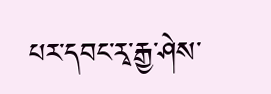པར་དབང་རྭ་རྒྱ་ཤེས་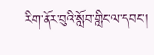རིག་ནོར་བུའི་སློབ་གླིང་ལ་དབང་།